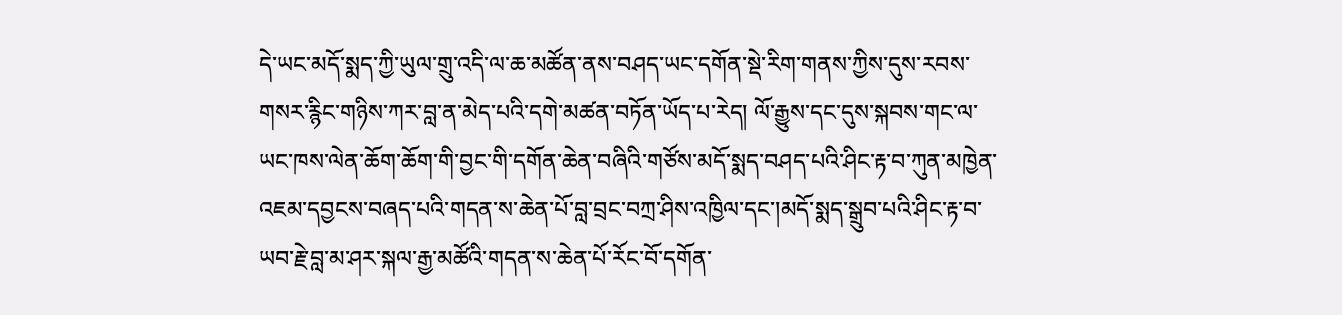དེ་ཡང་མདོ་སྨད་ཀྱི་ཡུལ་གྲུ་འདི་ལ་ཆ་མཚོན་ནས་བཤད་ཡང་དགོན་སྡེ་རིག་གནས་ཀྱིས་དུས་རབས་གསར་རྙིང་གཉིས་ཀར་བླ་ན་མེད་པའི་དགེ་མཚན་བཏོན་ཡོད་པ་རེད། ལོ་རྒྱུས་དང་དུས་སྐབས་གང་ལ་ཡང་ཁས་ལེན་ཆོག་ཆོག་གི་བྱང་གི་དགོན་ཆེན་བཞིའི་གཙོས་མདོ་སྨད་བཤད་པའི་ཤིང་རྟ་བ་ཀུན་མཁྱེན་འཇམ་དབྱངས་བཞད་པའི་གདན་ས་ཆེན་པོ་བླ་བྲང་བཀྲ་ཤིས་འཁྱིལ་དང་།མདོ་སྨད་སྒྲུབ་པའི་ཤིང་རྟ་བ་ཡབ་རྗེ་བླ་མ་ཤར་སྐལ་རྒྱ་མཚོའི་གདན་ས་ཆེན་པོ་རོང་བོ་དགོན་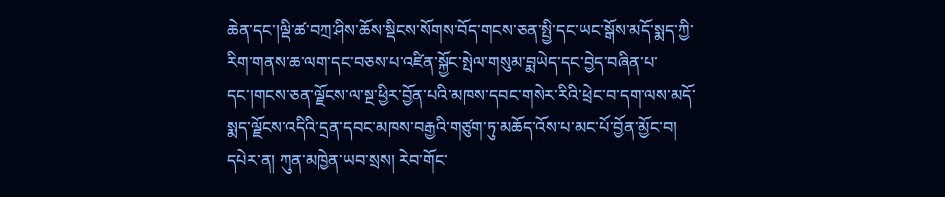ཆེན་དང་།ལྡི་ཚ་བཀྲ་ཤིས་ཆོས་སྡིངས་སོགས་བོད་གངས་ཅན་སྤྱི་དང་ཡང་སྒོས་མདོ་སྨད་ཀྱི་རིག་གནས་ཆ་ལག་དང་བཅས་པ་འཛིན་སྐྱོང་སྤེལ་གསུམ་བྨཡེད་དང་བྱེད་བཞིན་པ་དང་།གངས་ཅན་ལྗོངས་ལ་སྔ་ཕྱིར་བྱོན་པའི་མཁས་དབང་གསེར་རིའི་ཕྲེང་བ་དག་ལས་མདོ་སྨད་ལྗོངས་འདིའི་དྲན་དབང་མཁས་བརྒྱའི་གཙུག་ཏུ་མཆོད་འོས་པ་མང་པོ་བྱོན་མྱོང་བ། དཔེར་ན། ཀུན་མཁྱེན་ཡབ་སྲས། རེབ་གོང་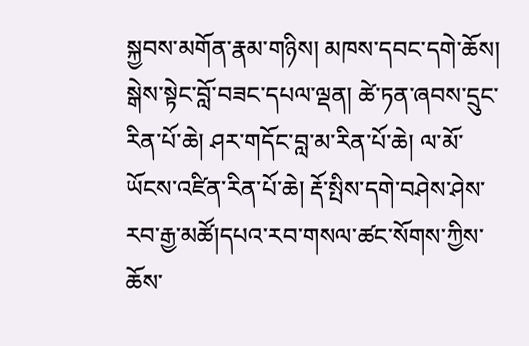སྐྱབས་མགོན་རྣམ་གཉིས། མཁས་དབང་དགེ་ཆོས། སྒེས་སྟེང་བློ་བཟང་དཔལ་ལྡན། ཚེ་ཏན་ཞབས་དྲུང་རིན་པོ་ཆེ། ཤར་གདོང་བླ་མ་རིན་པོ་ཆེ། ལ་མོ་ཡོངས་འཛིན་རིན་པོ་ཆེ། རྡོ་སྤིས་དགེ་བཤེས་ཤེས་རབ་རྒྱ་མཚོ།དཔའ་རབ་གསལ་ཚང་སོགས་ཀྱིས་ཆོས་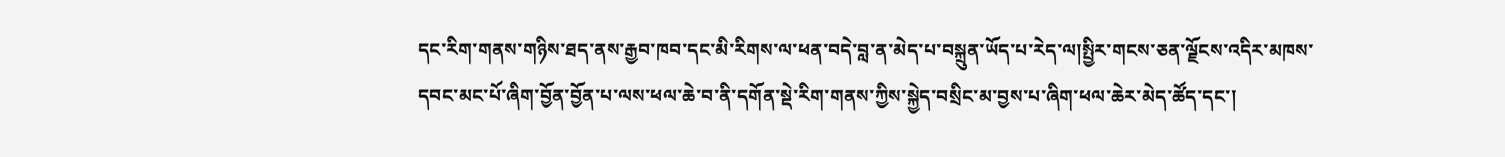དང་རིག་གནས་གཉིས་ཐད་ནས་རྒྱབ་ཁབ་དང་མི་རིགས་ལ་ཕན་བདེ་བླ་ན་མེད་པ་བསྐྲུན་ཡོད་པ་རེད་ལ།སྤྱིར་གངས་ཅན་ལྗོངས་འདིར་མཁས་དབང་མང་པོ་ཞིག་བྱོན་བྱོན་པ་ལས་ཕལ་ཆེ་བ་ནི་དགོན་སྡེ་རིག་གནས་ཀྱིས་སྐྱེད་བསྲིང་མ་བྱས་པ་ཞིག་ཕལ་ཆེར་མེད་ཚོད་དང་།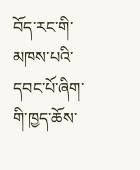བོད་རང་གི་མཁས་པའི་དབང་པོ་ཞིག་གི་ཁྱད་ཆོས་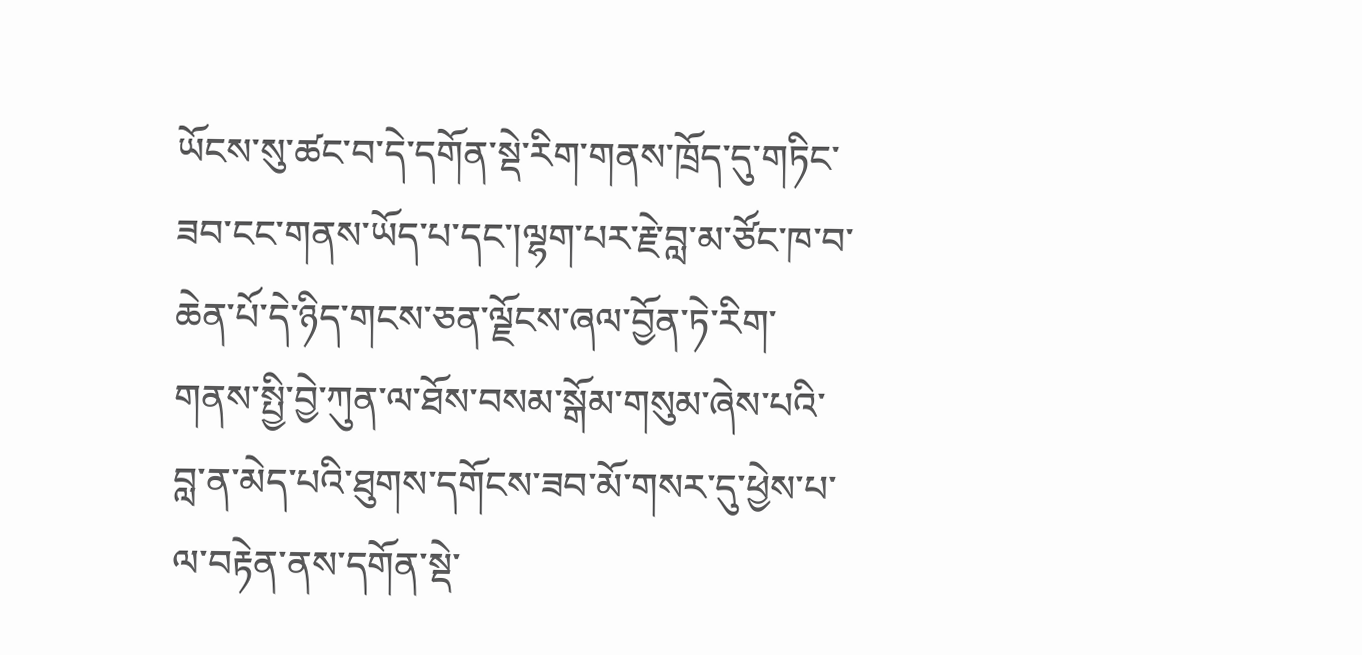ཡོངས་སུ་ཚང་བ་དེ་དགོན་སྡེ་རིག་གནས་ཁྲོད་དུ་གཏིང་ཟབ་ངང་གནས་ཡོད་པ་དང་།ལྷག་པར་རྗེ་བླ་མ་ཙོང་ཁ་བ་ཆེན་པོ་དེ་ཉིད་གངས་ཅན་ལྗོངས་ཞལ་བྱོན་ཏེ་རིག་གནས་སྤྱི་བྱེ་ཀུན་ལ་ཐོས་བསམ་སྒོམ་གསུམ་ཞེས་པའི་བླ་ན་མེད་པའི་ཐུགས་དགོངས་ཟབ་མོ་གསར་དུ་ཕྱེས་པ་ལ་བརྟེན་ནས་དགོན་སྡེ་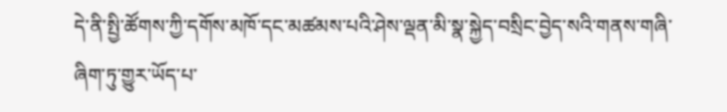དེ་ནི་སྤྱི་ཚོགས་ཀྱི་དགོས་མཁོ་དང་མཚམས་པའི་ཤེས་ལྡན་མི་སྣ་སྐྱེད་བསྲིང་བྱེད་སའི་གནས་གཞི་ཞིག་ཏུ་གྱུར་ཡོད་པ་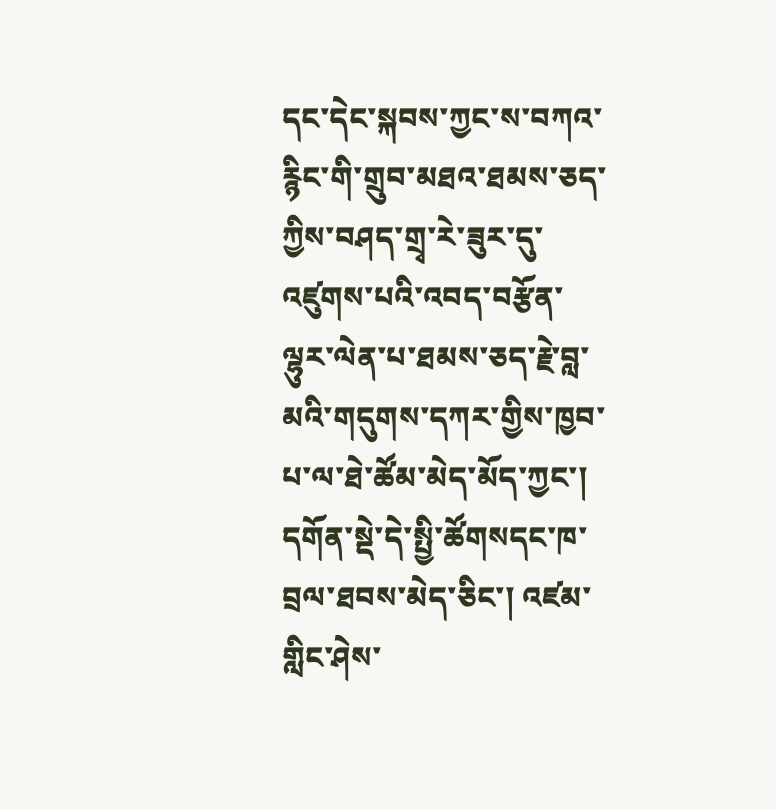དང་དེང་སྐབས་ཀྱང་ས་བཀའ་རྙིང་གི་གྲུབ་མཐའ་ཐམས་ཅད་ཀྱིས་བཤད་གྲྭ་རེ་ཟུར་དུ་འཛུགས་པའི་འབད་བརྩོན་ལྷུར་ལེན་པ་ཐམས་ཅད་རྗེ་བླ་མའི་གདུགས་དཀར་གྱིས་ཁྱབ་པ་ལ་ཐེ་ཚོམ་མེད་མོད་ཀྱང་། དགོན་སྡེ་དེ་སྤྱི་ཚོགསདང་ཁ་བྲལ་ཐབས་མེད་ཅིང་། འཛམ་གླིང་ཤེས་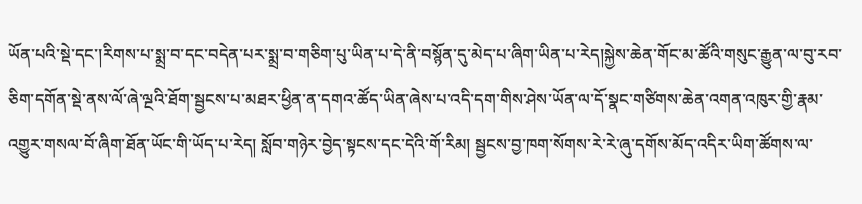ཡོན་པའི་སྡེ་དང་།རིགས་པ་སྨྲ་བ་དང་བདེན་པར་སྨྲ་བ་གཅིག་པུ་ཡིན་པ་དེ་ནི་བསྙོན་དུ་མེད་པ་ཞིག་ཡིན་པ་རེད།སྐྱེས་ཆེན་གོང་མ་ཚོའི་གསུང་རྒྱུན་ལ་བུ་རབ་ཅིག་དགོན་སྡེ་ནས་ལོ་ཞེ་ལྔའི་ཐོག་སྦྱངས་པ་མཐར་ཕྱིན་ན་དགའ་ཚོད་ཡིན་ཞེས་པ་འདི་དག་གིས་ཤེས་ཡོན་ལ་དོ་སྣང་གཙིགས་ཆེན་འགན་འཁུར་གྱི་རྣམ་འགྱུར་གསལ་བོ་ཞིག་ཐོན་ཡོང་གི་ཡོད་པ་རེད། སློབ་གཉེར་བྱེད་སྟངས་དང་དེའི་གོ་རིམ། སྦྱངས་བྱ་ཁག་སོགས་རེ་རེ་ཞུ་དགོས་མོད་འདིར་ཡིག་ཚོགས་ལ་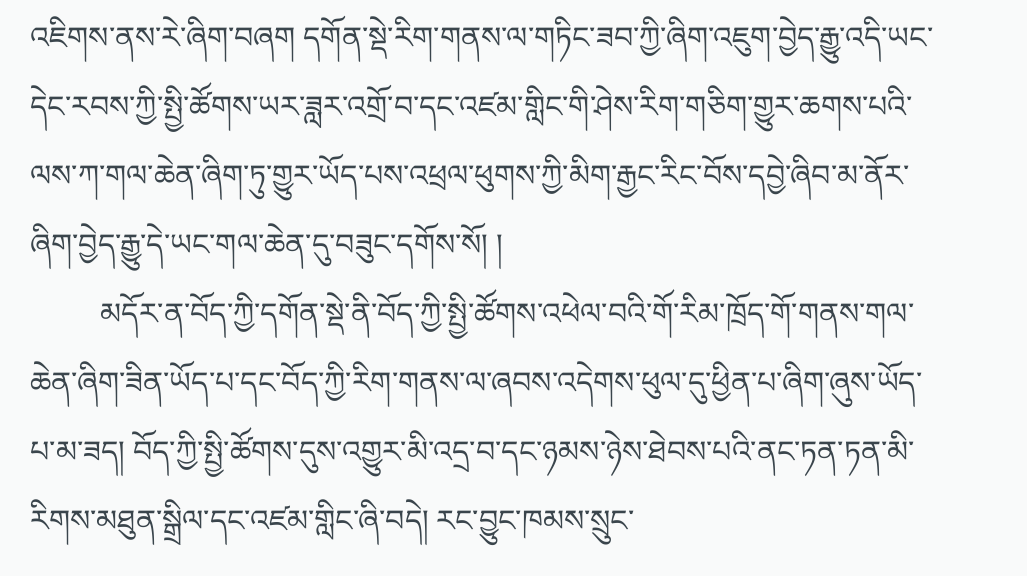འཇིགས་ནས་རེ་ཞིག་བཞག དགོན་སྡེ་རིག་གནས་ལ་གཏིང་ཟབ་ཀྱི་ཞིག་འཇུག་བྱེད་རྒྱུ་འདི་ཡང་དེང་རབས་ཀྱི་སྤྱི་ཚོགས་ཡར་ཟླར་འགྲོ་བ་དང་འཛམ་གླིང་གི་ཤེས་རིག་གཅིག་གྱུར་ཆགས་པའི་ལས་ཀ་གལ་ཆེན་ཞིག་ཏུ་གྱུར་ཡོད་པས་འཕྲལ་ཕུགས་ཀྱི་མིག་རྒྱང་རིང་བོས་དབྱེ་ཞིབ་མ་ནོར་ཞིག་བྱེད་རྒྱུ་དེ་ཡང་གལ་ཆེན་དུ་བཟུང་དགོས་སོ། །
         མདོར་ན་བོད་ཀྱི་དགོན་སྡེ་ནི་བོད་ཀྱི་སྤྱི་ཚོགས་འཕེལ་བའི་གོ་རིམ་ཁྲོད་གོ་གནས་གལ་ཆེན་ཞིག་ཟིན་ཡོད་པ་དང་བོད་ཀྱི་རིག་གནས་ལ་ཞབས་འདེགས་ཕུལ་དུ་ཕྱིན་པ་ཞིག་ཞུས་ཡོད་པ་མ་ཟད། བོད་ཀྱི་སྤྱི་ཚོགས་དུས་འགྱུར་མི་འདྲ་བ་དང་ཉམས་ཉེས་ཐེབས་པའི་ནང་ཏན་ཏན་མི་རིགས་མཐུན་སྒྲིལ་དང་འཛམ་གླིང་ཞི་བདེ། རང་བྱུང་ཁམས་སྲུང་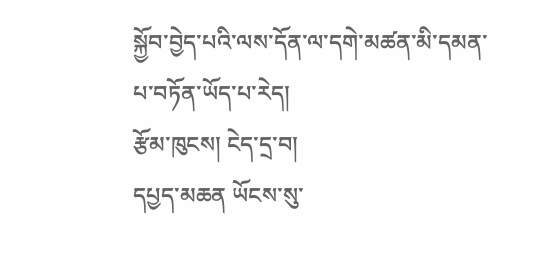སྐྱོབ་བྱེད་པའི་ལས་དོན་ལ་དགེ་མཚན་མི་དམན་པ་བཏོན་ཡོད་པ་རེད།
རྩོམ་ཁུངས། ངེད་དྲ་བ།
དཔྱད་མཆན ཡོངས་སུ་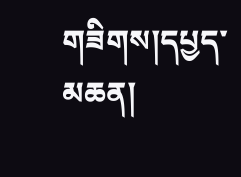གཟིགས།དཔྱད་མཆན།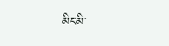མིང་མི་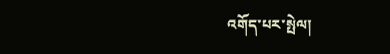འགོད་པར་སྤེལ།